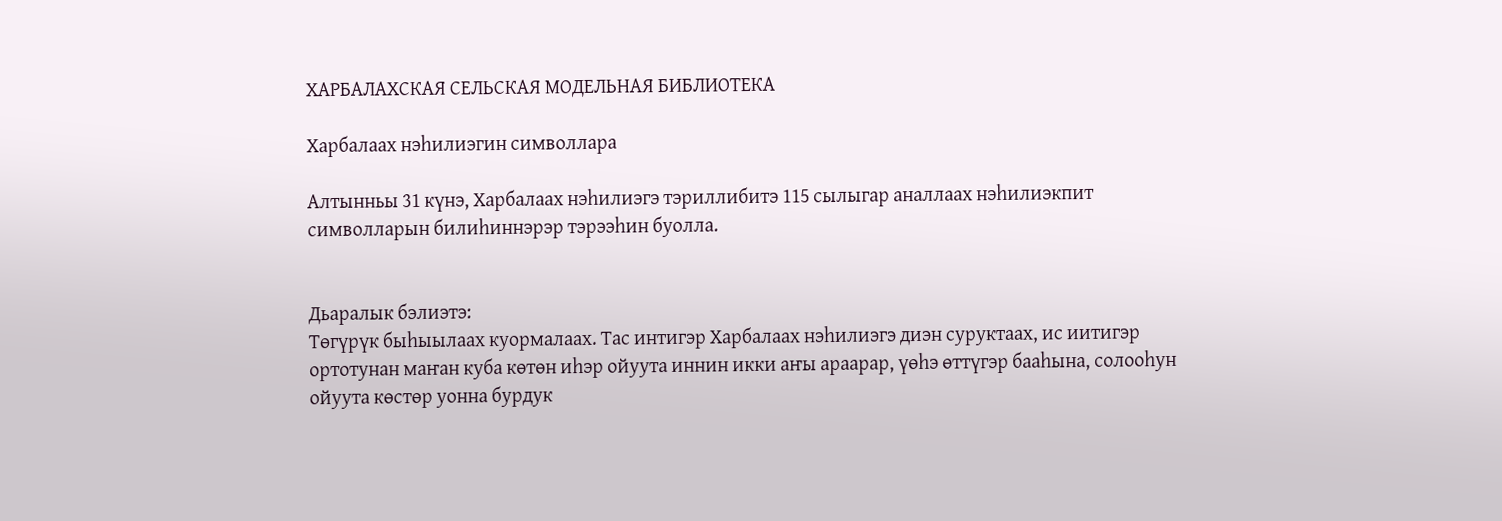ХАРБАЛАХСКАЯ СЕЛЬСКАЯ МОДЕЛЬНАЯ БИБЛИОТЕКА

Харбалаах нэһилиэгин символлара

Алтынньы 31 күнэ, Харбалаах нэһилиэгэ тэриллибитэ 115 сылыгар аналлаах нэһилиэкпит символларын билиһиннэрэр тэрээһин буолла.


Дьаралык бэлиэтэ:
Төгүрүк быһыылаах куормалаах. Тас интигэр Харбалаах нэһилиэгэ диэн суруктаах, ис иитигэр ортотунан маҥан куба көтөн иһэр ойуута иннин икки аҥы араарар, үөһэ өттүгэр бааһына, солооһун ойуута көстөр уонна бурдук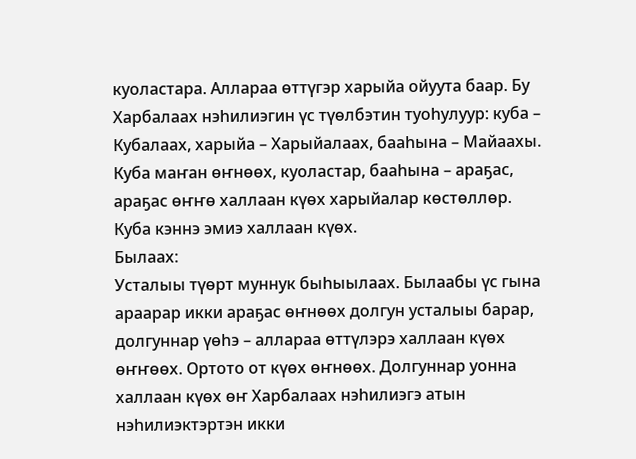куоластара. Аллараа өттүгэр харыйа ойуута баар. Бу Харбалаах нэһилиэгин үс түөлбэтин туоһулуур: куба – Кубалаах, харыйа – Харыйалаах, бааһына – Майаахы. Куба маҥан өҥнөөх, куоластар, бааһына – араҕас, араҕас өҥҥө халлаан күөх харыйалар көстөллөр. Куба кэннэ эмиэ халлаан күөх.
Былаах:
Усталыы түөрт муннук быһыылаах. Былаабы үс гына араарар икки араҕас өҥнөөх долгун усталыы барар, долгуннар үөһэ – аллараа өттүлэрэ халлаан күөх өҥҥөөх. Ортото от күөх өҥнөөх. Долгуннар уонна халлаан күөх өҥ Харбалаах нэһилиэгэ атын нэһилиэктэртэн икки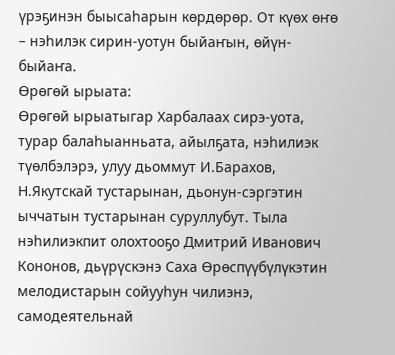үрэҕинэн быысаһарын көрдөрөр. От күөх өҥө – нэһилэк сирин-уотун быйаҥын, өйүн-быйаҥа.
Өрөгөй ырыата:
Өрөгөй ырыатыгар Харбалаах сирэ-уота, турар балаһыанньата, айылҕата, нэһилиэк түөлбэлэрэ, улуу дьоммут И.Барахов, Н.Якутскай тустарынан, дьонун-сэргэтин ыччатын тустарынан суруллубут. Тыла нэһилиэкпит олохтооҕо Дмитрий Иванович Кононов, дьүрүскэнэ Саха Өрөспүүбүлүкэтин мелодистарын сойууһун чилиэнэ, самодеятельнай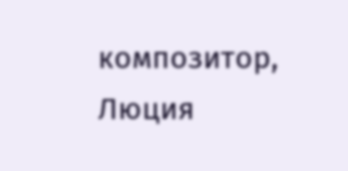композитор, Люция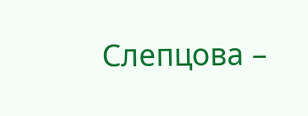Слепцова –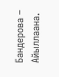Бандерова – Айыллаана.